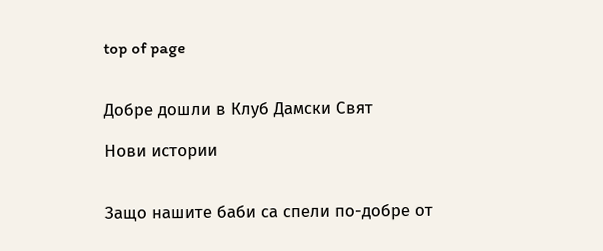top of page


Добре дошли в Клуб Дамски Свят

Нови истории


Защо нашите баби са спели по-добре от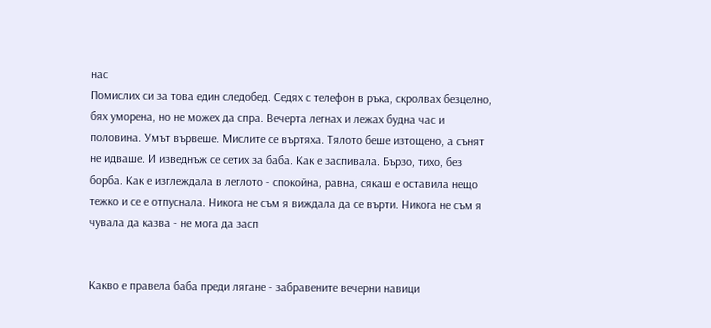нас
Помислих си за това един следобед. Седях с телефон в ръка, скролвах безцелно, бях уморена, но не можех да спра. Вечерта легнах и лежах будна час и половина. Умът вървеше. Мислите се въртяха. Тялото беше изтощено, а сънят не идваше. И изведнъж се сетих за баба. Как е заспивала. Бързо, тихо, без борба. Как е изглеждала в леглото - спокойна, равна, сякаш е оставила нещо тежко и се е отпуснала. Никога не съм я виждала да се върти. Никога не съм я чувала да казва - не мога да засп


Какво е правела баба преди лягане - забравените вечерни навици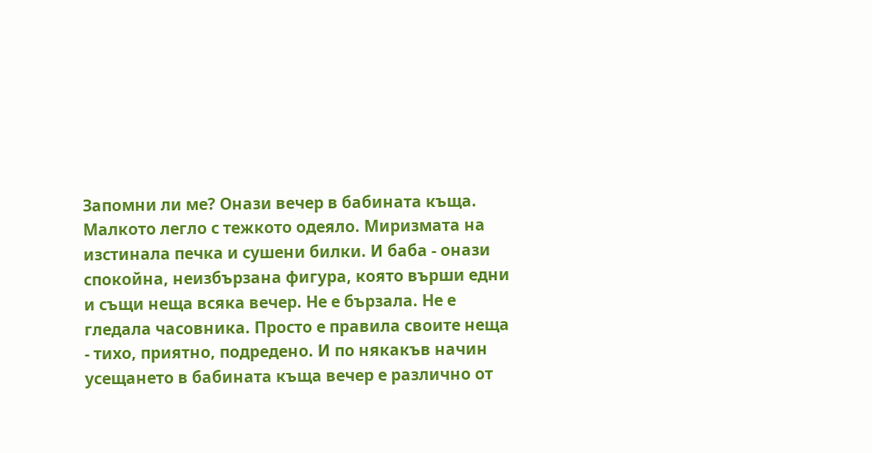Запомни ли ме? Онази вечер в бабината къща. Малкото легло с тежкото одеяло. Миризмата на изстинала печка и сушени билки. И баба - онази спокойна, неизбързана фигура, която върши едни и същи неща всяка вечер. Не е бързала. Не е гледала часовника. Просто е правила своите неща - тихо, приятно, подредено. И по някакъв начин усещането в бабината къща вечер е различно от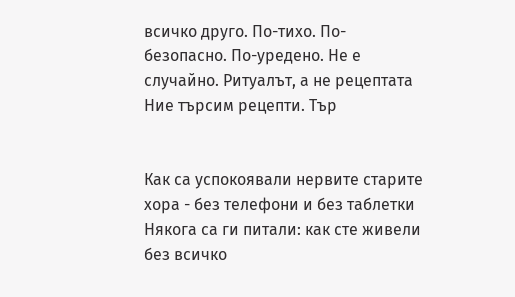всичко друго. По-тихо. По-безопасно. По-уредено. Не е случайно. Ритуалът, а не рецептата Ние търсим рецепти. Тър


Как са успокоявали нервите старите хора - без телефони и без таблетки
Някога са ги питали: как сте живели без всичко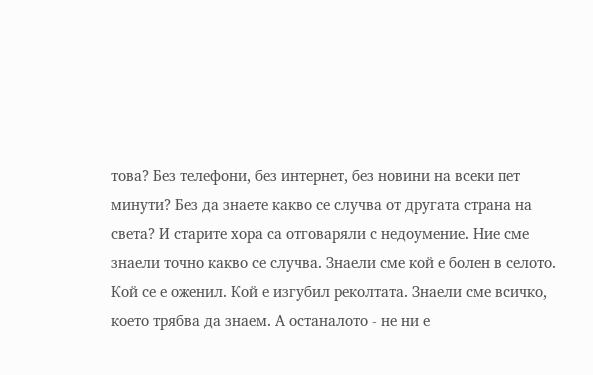това? Без телефони, без интернет, без новини на всеки пет минути? Без да знаете какво се случва от другата страна на света? И старите хора са отговаряли с недоумение. Ние сме знаели точно какво се случва. Знаели сме кой е болен в селото. Кой се е оженил. Кой е изгубил реколтата. Знаели сме всичко, което трябва да знаем. А останалото - не ни е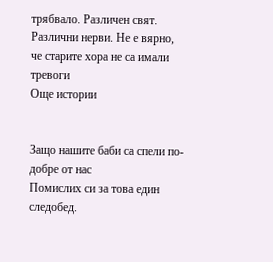трябвало. Различен свят. Различни нерви. Не е вярно, че старите хора не са имали тревоги
Още истории


Защо нашите баби са спели по-добре от нас
Помислих си за това един следобед.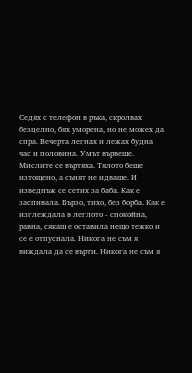Седях с телефон в ръка, скролвах безцелно, бях уморена, но не можех да спра. Вечерта легнах и лежах будна час и половина. Умът вървеше. Мислите се въртяха. Тялото беше изтощено, а сънят не идваше. И изведнъж се сетих за баба. Как е заспивала. Бързо, тихо, без борба. Как е изглеждала в леглото - спокойна, равна, сякаш е оставила нещо тежко и се е отпуснала. Никога не съм я виждала да се върти. Никога не съм я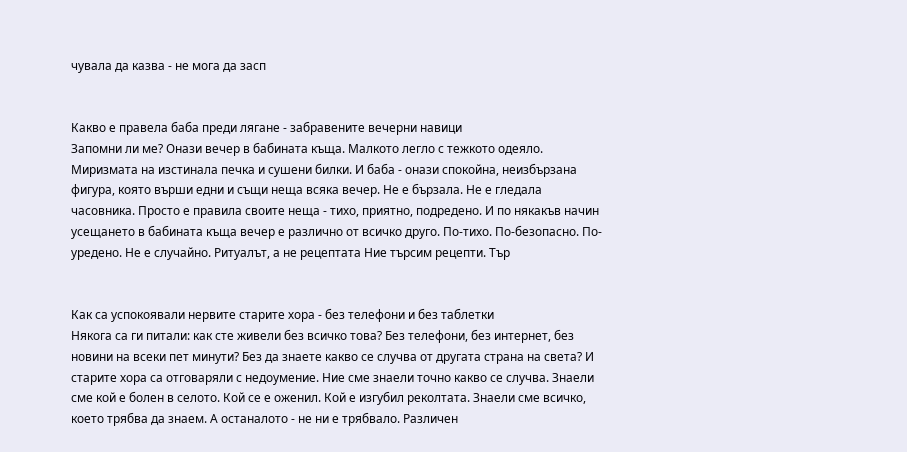чувала да казва - не мога да засп


Какво е правела баба преди лягане - забравените вечерни навици
Запомни ли ме? Онази вечер в бабината къща. Малкото легло с тежкото одеяло. Миризмата на изстинала печка и сушени билки. И баба - онази спокойна, неизбързана фигура, която върши едни и същи неща всяка вечер. Не е бързала. Не е гледала часовника. Просто е правила своите неща - тихо, приятно, подредено. И по някакъв начин усещането в бабината къща вечер е различно от всичко друго. По-тихо. По-безопасно. По-уредено. Не е случайно. Ритуалът, а не рецептата Ние търсим рецепти. Тър


Как са успокоявали нервите старите хора - без телефони и без таблетки
Някога са ги питали: как сте живели без всичко това? Без телефони, без интернет, без новини на всеки пет минути? Без да знаете какво се случва от другата страна на света? И старите хора са отговаряли с недоумение. Ние сме знаели точно какво се случва. Знаели сме кой е болен в селото. Кой се е оженил. Кой е изгубил реколтата. Знаели сме всичко, което трябва да знаем. А останалото - не ни е трябвало. Различен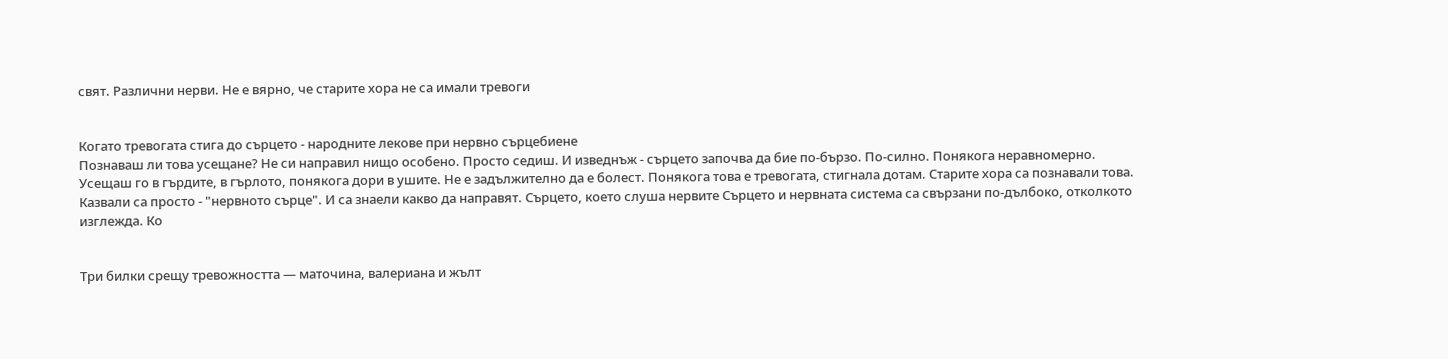свят. Различни нерви. Не е вярно, че старите хора не са имали тревоги


Когато тревогата стига до сърцето - народните лекове при нервно сърцебиене
Познаваш ли това усещане? Не си направил нищо особено. Просто седиш. И изведнъж - сърцето започва да бие по-бързо. По-силно. Понякога неравномерно. Усещаш го в гърдите, в гърлото, понякога дори в ушите. Не е задължително да е болест. Понякога това е тревогата, стигнала дотам. Старите хора са познавали това. Казвали са просто - "нервното сърце". И са знаели какво да направят. Сърцето, което слуша нервите Сърцето и нервната система са свързани по-дълбоко, отколкото изглежда. Ко


Три билки срещу тревожността — маточина, валериана и жълт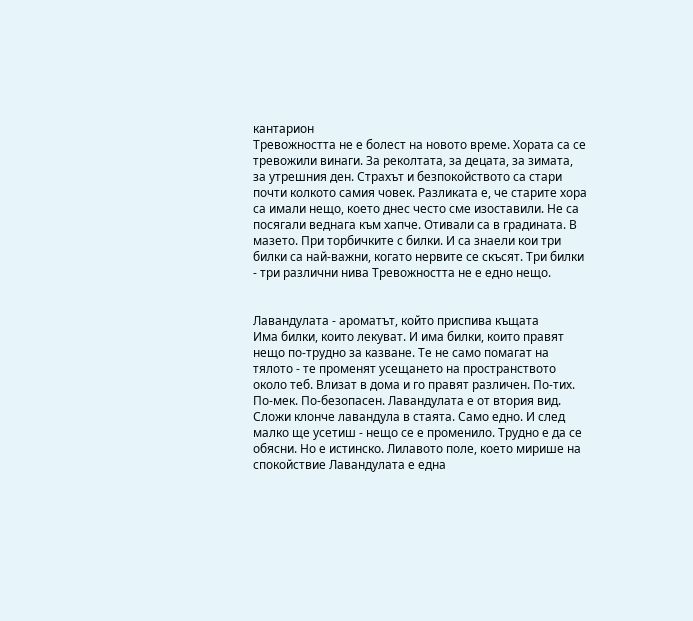кантарион
Тревожността не е болест на новото време. Хората са се тревожили винаги. За реколтата, за децата, за зимата, за утрешния ден. Страхът и безпокойството са стари почти колкото самия човек. Разликата е, че старите хора са имали нещо, което днес често сме изоставили. Не са посягали веднага към хапче. Отивали са в градината. В мазето. При торбичките с билки. И са знаели кои три билки са най-важни, когато нервите се скъсят. Три билки - три различни нива Тревожността не е едно нещо.


Лавандулата - ароматът, който приспива къщата
Има билки, които лекуват. И има билки, които правят нещо по-трудно за казване. Те не само помагат на тялото - те променят усещането на пространството около теб. Влизат в дома и го правят различен. По-тих. По-мек. По-безопасен. Лавандулата е от втория вид. Сложи клонче лавандула в стаята. Само едно. И след малко ще усетиш - нещо се е променило. Трудно е да се обясни. Но е истинско. Лилавото поле, което мирише на спокойствие Лавандулата е една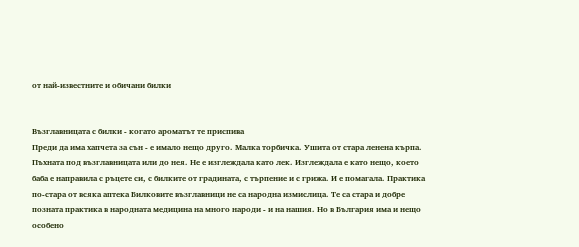от най-известните и обичани билки


Възглавницата с билки - когато ароматът те приспива
Преди да има хапчета за сън - е имало нещо друго. Малка торбичка. Ушита от стара ленена кърпа. Пъхната под възглавницата или до нея. Не е изглеждала като лек. Изглеждала е като нещо, което баба е направила с ръцете си, с билките от градината, с търпение и с грижа. И е помагала. Практика по-стара от всяка аптека Билковите възглавници не са народна измислица. Те са стара и добре позната практика в народната медицина на много народи - и на нашия. Но в България има и нещо особено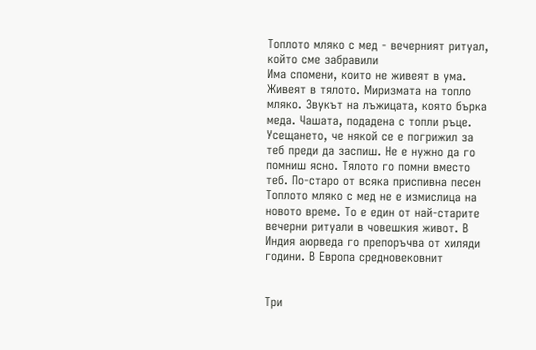Топлото мляко с мед - вечерният ритуал, който сме забравили
Има спомени, които не живеят в ума. Живеят в тялото. Миризмата на топло мляко. Звукът на лъжицата, която бърка меда. Чашата, подадена с топли ръце. Усещането, че някой се е погрижил за теб преди да заспиш. Не е нужно да го помниш ясно. Тялото го помни вместо теб. По-старо от всяка приспивна песен Топлото мляко с мед не е измислица на новото време. То е един от най-старите вечерни ритуали в човешкия живот. В Индия аюрведа го препоръчва от хиляди години. В Европа средновековнит


Три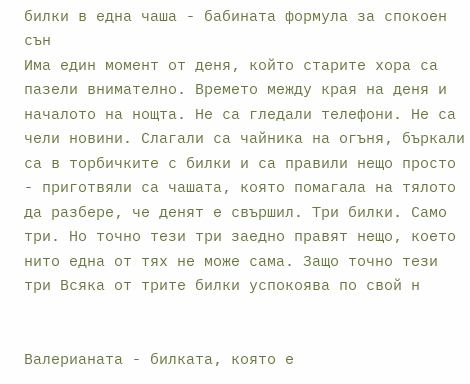билки в една чаша - бабината формула за спокоен сън
Има един момент от деня, който старите хора са пазели внимателно. Времето между края на деня и началото на нощта. Не са гледали телефони. Не са чели новини. Слагали са чайника на огъня, бъркали са в торбичките с билки и са правили нещо просто - приготвяли са чашата, която помагала на тялото да разбере, че денят е свършил. Три билки. Само три. Но точно тези три заедно правят нещо, което нито една от тях не може сама. Защо точно тези три Всяка от трите билки успокоява по свой н


Валерианата - билката, която е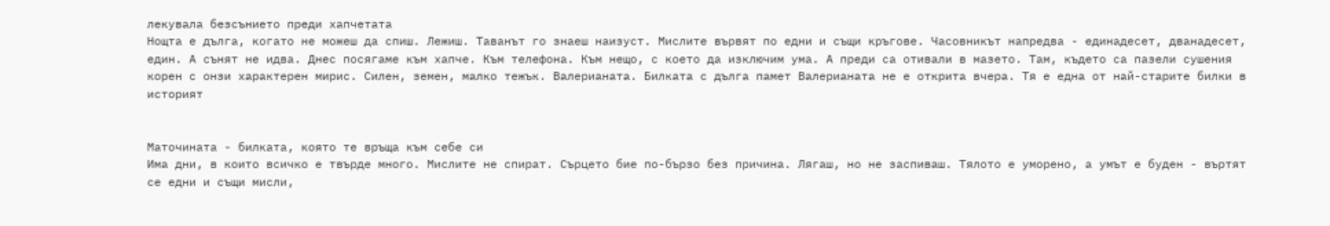лекувала безсънието преди хапчетата
Нощта е дълга, когато не можеш да спиш. Лежиш. Таванът го знаеш наизуст. Мислите вървят по едни и същи кръгове. Часовникът напредва - единадесет, дванадесет, един. А сънят не идва. Днес посягаме към хапче. Към телефона. Към нещо, с което да изключим ума. А преди са отивали в мазето. Там, където са пазели сушения корен с онзи характерен мирис. Силен, земен, малко тежък. Валерианата. Билката с дълга памет Валерианата не е открита вчера. Тя е една от най-старите билки в историят


Маточината - билката, която те връща към себе си
Има дни, в които всичко е твърде много. Мислите не спират. Сърцето бие по-бързо без причина. Лягаш, но не заспиваш. Тялото е уморено, а умът е буден - въртят се едни и същи мисли,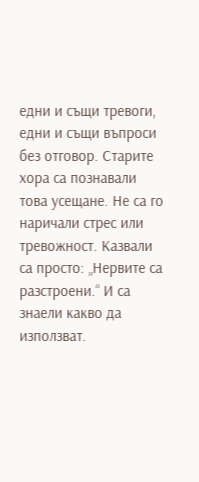едни и същи тревоги, едни и същи въпроси без отговор. Старите хора са познавали това усещане. Не са го наричали стрес или тревожност. Казвали са просто: „Нервите са разстроени.“ И са знаели какво да използват.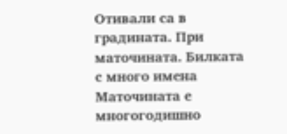Отивали са в градината. При маточината. Билката с много имена Маточината е многогодишно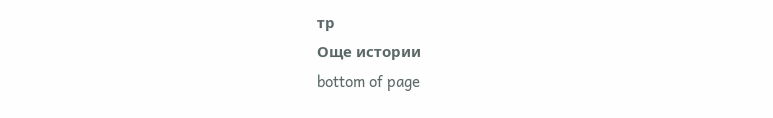тр
Още истории
bottom of page